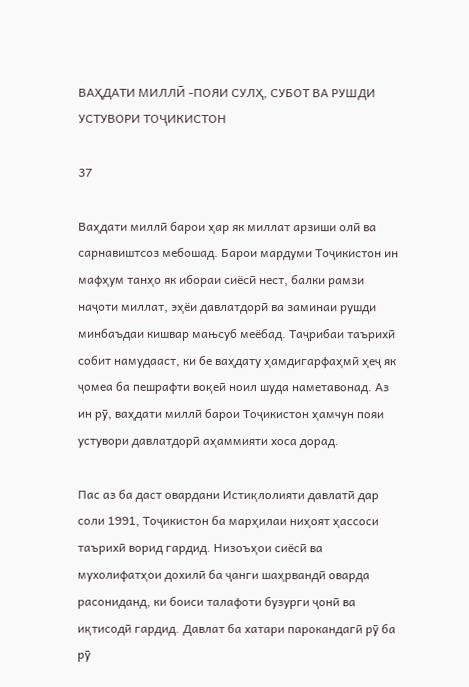ВАҲДАТИ МИЛЛӢ -ПОЯИ СУЛҲ, СУБОТ ВА РУШДИ УСТУВОРИ ТОҶИКИСТОН

37

Ваҳдати миллӣ барои ҳар як миллат арзиши олӣ ва сарнавиштсоз мебошад. Барои мардуми Тоҷикистон ин мафҳум танҳо як ибораи сиёсӣ нест, балки рамзи наҷоти миллат, эҳёи давлатдорӣ ва заминаи рушди минбаъдаи кишвар мањсуб меёбад. Таҷрибаи таърихӣ собит намудааст, ки бе ваҳдату ҳамдигарфаҳмӣ ҳеҷ як ҷомеа ба пешрафти воқеӣ ноил шуда наметавонад. Аз ин рӯ, ваҳдати миллӣ барои Тоҷикистон ҳамчун пояи устувори давлатдорӣ аҳаммияти хоса дорад.

Пас аз ба даст овардани Истиқлолияти давлатӣ дар соли 1991, Тоҷикистон ба марҳилаи ниҳоят ҳассоси таърихӣ ворид гардид. Низоъҳои сиёсӣ ва мухолифатҳои дохилӣ ба ҷанги шаҳрвандӣ оварда расониданд, ки боиси талафоти бузурги ҷонӣ ва иқтисодӣ гардид. Давлат ба хатари парокандагӣ рӯ ба рӯ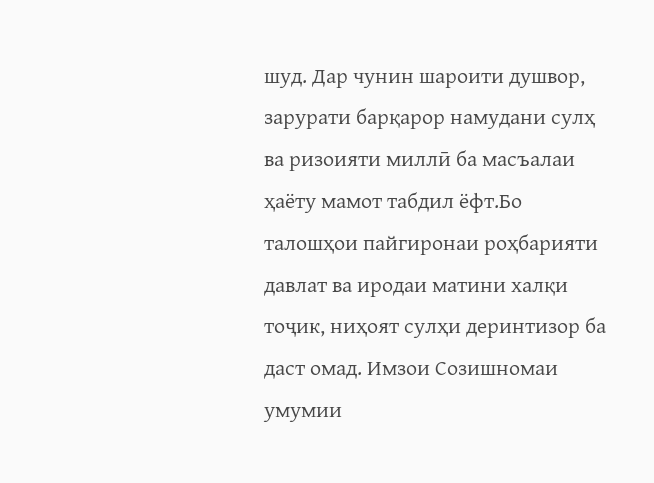шуд. Дар чунин шароити душвор, зарурати барқарор намудани сулҳ ва ризоияти миллӣ ба масъалаи ҳаёту мамот табдил ёфт.Бо талошҳои пайгиронаи роҳбарияти давлат ва иродаи матини халқи тоҷик, ниҳоят сулҳи деринтизор ба даст омад. Имзои Созишномаи умумии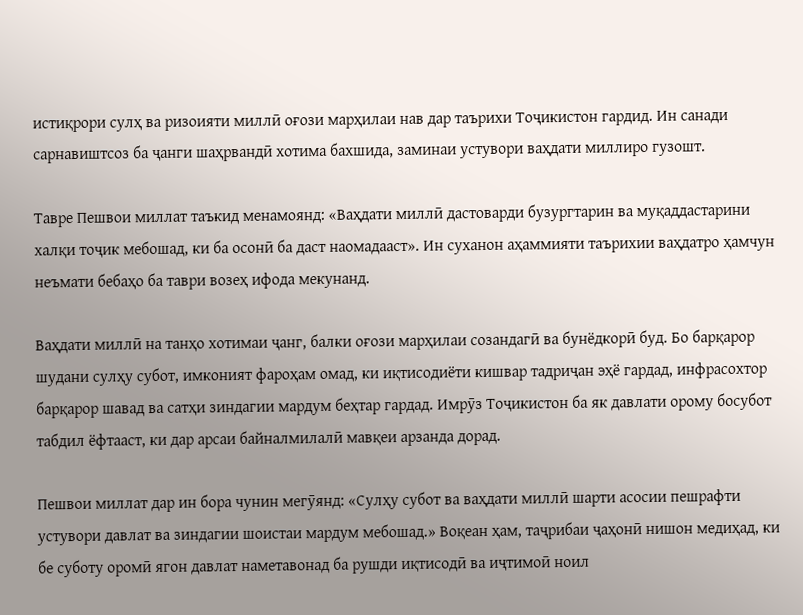истиқрори сулҳ ва ризоияти миллӣ оғози марҳилаи нав дар таърихи Тоҷикистон гардид. Ин санади сарнавиштсоз ба ҷанги шаҳрвандӣ хотима бахшида, заминаи устувори ваҳдати миллиро гузошт.

Тавре Пешвои миллат таъкид менамоянд: «Ваҳдати миллӣ дастоварди бузургтарин ва муқаддастарини халқи тоҷик мебошад, ки ба осонӣ ба даст наомадааст». Ин суханон аҳаммияти таърихии ваҳдатро ҳамчун неъмати бебаҳо ба таври возеҳ ифода мекунанд.

Ваҳдати миллӣ на танҳо хотимаи ҷанг, балки оғози марҳилаи созандагӣ ва бунёдкорӣ буд. Бо барқарор шудани сулҳу субот, имконият фароҳам омад, ки иқтисодиёти кишвар тадриҷан эҳё гардад, инфрасохтор барқарор шавад ва сатҳи зиндагии мардум беҳтар гардад. Имрӯз Тоҷикистон ба як давлати орому босубот табдил ёфтааст, ки дар арсаи байналмилалӣ мавқеи арзанда дорад.

Пешвои миллат дар ин бора чунин мегӯянд: «Сулҳу субот ва ваҳдати миллӣ шарти асосии пешрафти устувори давлат ва зиндагии шоистаи мардум мебошад.» Воқеан ҳам, таҷрибаи ҷаҳонӣ нишон медиҳад, ки бе суботу оромӣ ягон давлат наметавонад ба рушди иқтисодӣ ва иҷтимоӣ ноил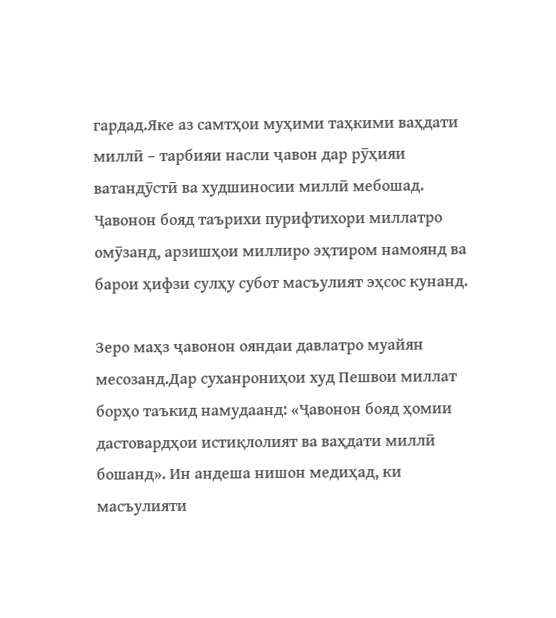гардад.Яке аз самтҳои муҳими таҳкими ваҳдати миллӣ – тарбияи насли ҷавон дар рӯҳияи ватандӯстӣ ва худшиносии миллӣ мебошад. Ҷавонон бояд таърихи пурифтихори миллатро омӯзанд, арзишҳои миллиро эҳтиром намоянд ва барои ҳифзи сулҳу субот масъулият эҳсос кунанд.

Зеро маҳз ҷавонон ояндаи давлатро муайян месозанд.Дар суханрониҳои худ Пешвои миллат борҳо таъкид намудаанд: «Ҷавонон бояд ҳомии дастовардҳои истиқлолият ва ваҳдати миллӣ бошанд». Ин андеша нишон медиҳад, ки масъулияти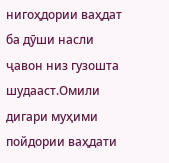нигоҳдории ваҳдат ба дӯши насли ҷавон низ гузошта шудааст.Омили дигари муҳими пойдории ваҳдати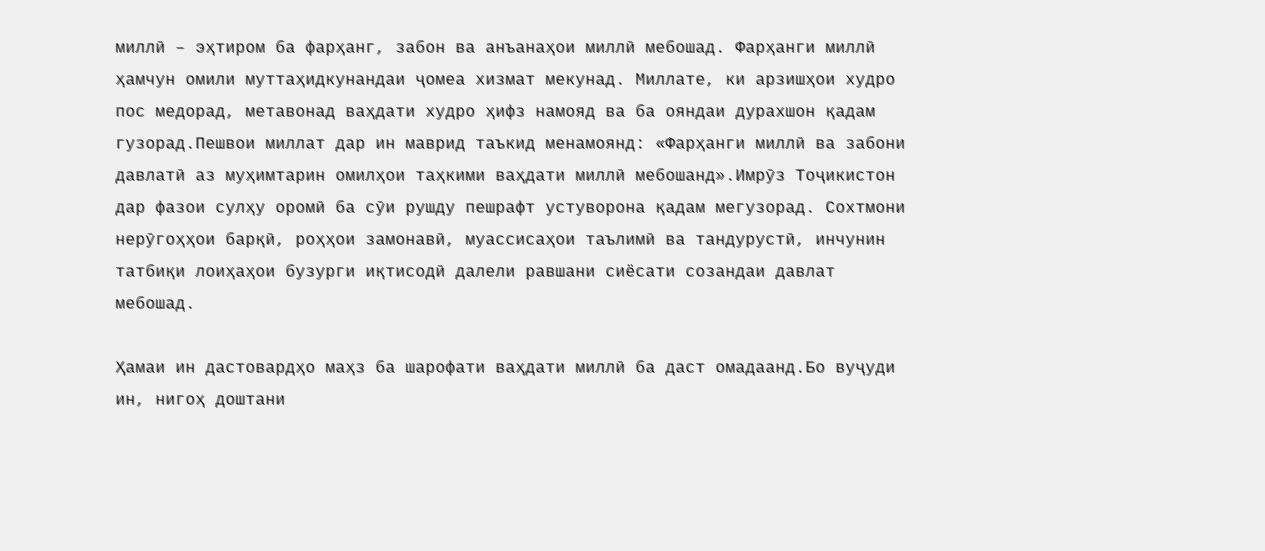миллӣ – эҳтиром ба фарҳанг, забон ва анъанаҳои миллӣ мебошад. Фарҳанги миллӣ ҳамчун омили муттаҳидкунандаи ҷомеа хизмат мекунад. Миллате, ки арзишҳои худро пос медорад, метавонад ваҳдати худро ҳифз намояд ва ба ояндаи дурахшон қадам гузорад.Пешвои миллат дар ин маврид таъкид менамоянд: «Фарҳанги миллӣ ва забони давлатӣ аз муҳимтарин омилҳои таҳкими ваҳдати миллӣ мебошанд».Имрӯз Тоҷикистон дар фазои сулҳу оромӣ ба сӯи рушду пешрафт устуворона қадам мегузорад. Сохтмони нерӯгоҳҳои барқӣ, роҳҳои замонавӣ, муассисаҳои таълимӣ ва тандурустӣ, инчунин татбиқи лоиҳаҳои бузурги иқтисодӣ далели равшани сиёсати созандаи давлат мебошад.

Ҳамаи ин дастовардҳо маҳз ба шарофати ваҳдати миллӣ ба даст омадаанд.Бо вуҷуди ин, нигоҳ доштани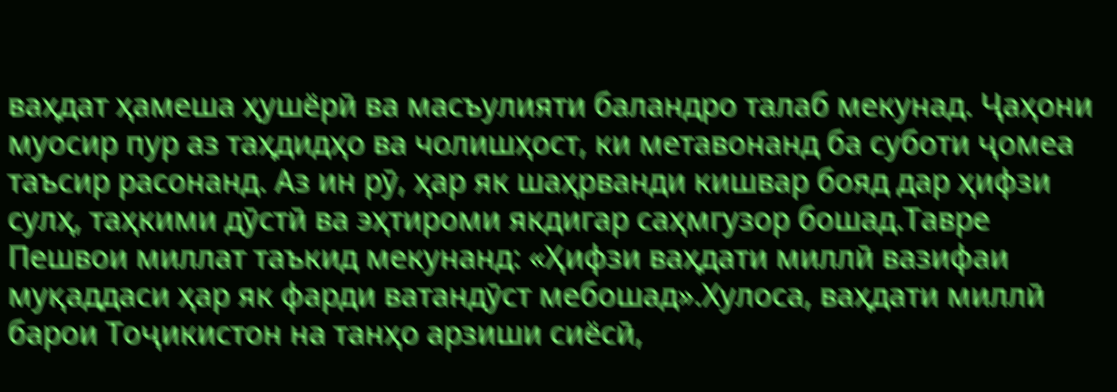ваҳдат ҳамеша ҳушёрӣ ва масъулияти баландро талаб мекунад. Ҷаҳони муосир пур аз таҳдидҳо ва чолишҳост, ки метавонанд ба суботи ҷомеа таъсир расонанд. Аз ин рӯ, ҳар як шаҳрванди кишвар бояд дар ҳифзи сулҳ, таҳкими дӯстӣ ва эҳтироми якдигар саҳмгузор бошад.Тавре Пешвои миллат таъкид мекунанд: «Ҳифзи ваҳдати миллӣ вазифаи муқаддаси ҳар як фарди ватандӯст мебошад».Хулоса, ваҳдати миллӣ барои Тоҷикистон на танҳо арзиши сиёсӣ,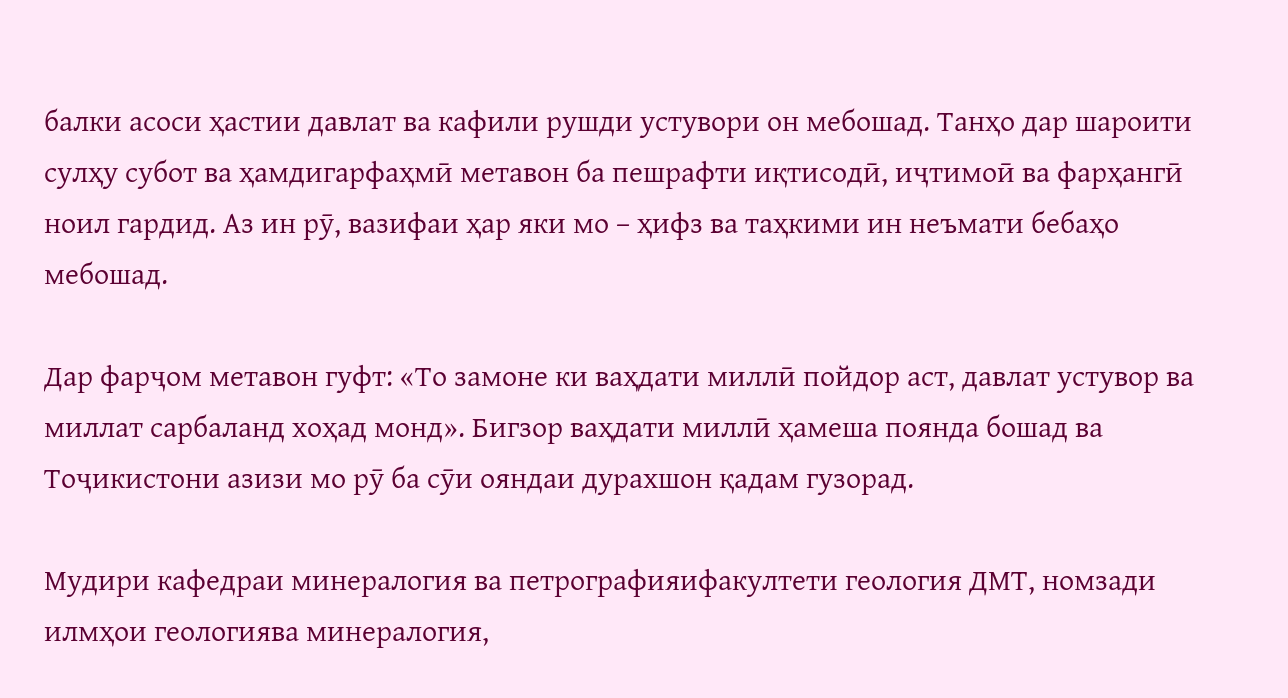балки асоси ҳастии давлат ва кафили рушди устувори он мебошад. Танҳо дар шароити сулҳу субот ва ҳамдигарфаҳмӣ метавон ба пешрафти иқтисодӣ, иҷтимоӣ ва фарҳангӣ ноил гардид. Аз ин рӯ, вазифаи ҳар яки мо – ҳифз ва таҳкими ин неъмати бебаҳо мебошад.

Дар фарҷом метавон гуфт: «То замоне ки ваҳдати миллӣ пойдор аст, давлат устувор ва миллат сарбаланд хоҳад монд». Бигзор ваҳдати миллӣ ҳамеша поянда бошад ва Тоҷикистони азизи мо рӯ ба сӯи ояндаи дурахшон қадам гузорад.

Мудири кафедраи минералогия ва петрографияифакултети геология ДМТ, номзади илмҳои геологиява минералогия,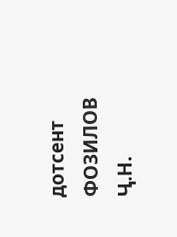дотсент ФОЗИЛОВ Ҷ.Н.